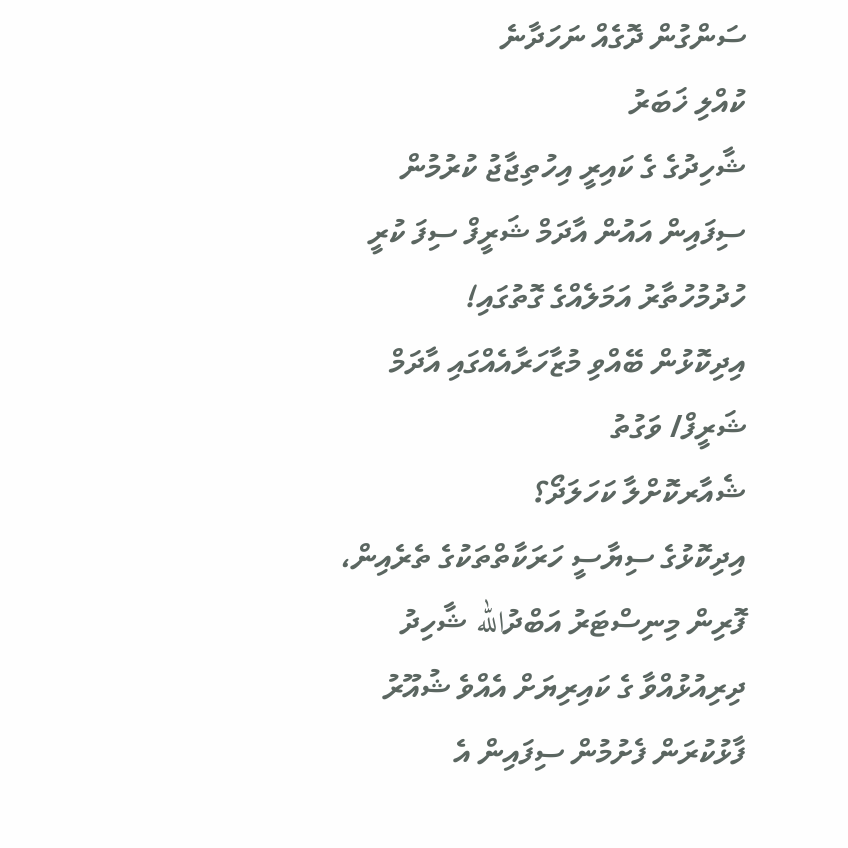ސަންގުން ދޮގެއް ނަހަދާނެ
ކުއްލި ޚަބަރު
ޝާހިދުގެ ގެ ކައިރީ އިހުތިޖާޖު ކުރުމުން ސިފައިން އައުން އާދަމް ޝަރީފް ސިފަ ކުރީ ހުދުމުހުތާރު އަމަލެއްގެ ގޮތުގައި!
އިދިކޮޅުން ބޭއްވި މުޒާހަރާއެއްގައި އާދަމް ޝަރީފް/ ވަގުތު
ޝެއާރކޮށްލާ ކަހަލަދޯ؟
އިދިކޮޅުގެ ސިޔާސީ ހަރަކާތްތަކުގެ ތެރެއިން، ފޮރިން މިނިސްޓަރު އަބްދުالله ޝާހިދު ދިރިއުޅުއްވާ ގެ ކައިރިޔަށް އެއްވެ ޝުއޫރު ފާޅުކުރަން ފެށުމުން ސިފައިން އެ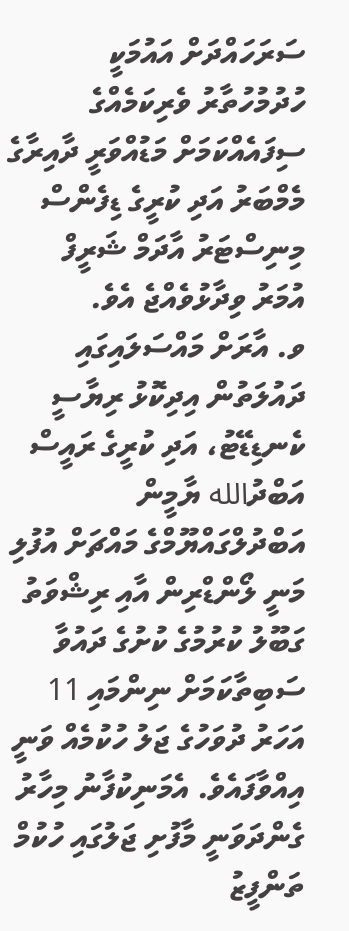ސަރަހައްދަށް އައުމަކީ ހުދުމުހުތާރު ވެރިކަމެއްގެ ސިފައެއްކަމަށް މަޑުއްވަރީ ދާއިރާގެ މެމްބަރު އަދި ކުރީގެ ޑިފެންސް މިނިސްޓަރު އާދަމް ޝަރީފް އުމަރު ވިދާޅުވެއްޖެ އެވެ.
ވ. އާރަށް މައްސަލައިގައި ދައުލަތުން އިދިކޮޅު ރިޔާސީ ކެނޑިޑޭޓު، އަދި ކުރީގެ ރައީސް އަބްދުالله ޔާމީން އަބްދުލްގައްޔޫމްގެ މައްޗަށް އުފުލި މަނީ ލޯންޑްރިން އާއި ރިޝްވަތު ގަބޫލު ކުރުމުގެ ކުށުގެ ދައުވާ ސަބިތާކަމަށް ނިންމައި 11 އަހަރު ދުވަހުގެ ޖަލު ހުކުމެއް ވަނީ އިއްވާފައެވެ. އެމަނިކުފާނު މިހާރު ގެންދަވަނީ މާފުށި ޖަލުގައި ހުކުމް ތަންފީޒު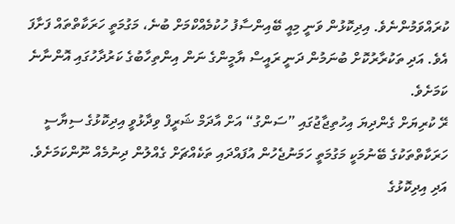ކުރައްވަމުންނެވެ. އިދިކޮޅުން ވަނީ މިއީ ބޭއިންސާފު ހުކުމެއްކްމަށް ބުނެ، މަގުމަތީ ހަރަކާތްތައް ފަށާފަ އެވެ. އަދި ތަކުރާރުކޮށް ބުނަމުން ދަނީ ރައީސް ޔާމީންގެ ނަން އިންތިހާބުގެ ކަރުދާހުގައި އޮންނާނެ ކަމަށެވެ.
ރޭ ކުރިޔަށް ގެންދިޔަ އިހުތިޖާޖުގައި ”ސަންގު“ އަށް އާދަމް ޝަރީފް ވިދާޅުވީ އިދިކޮޅުގެ ސިޔާސީ ހަރަކާތްތަކުގެ ބޭނުމަކީ މަގުމަތީ ހަމަނުޖެހުން އުފައްދައި ތަކެއްޗަށް ގެއްލުން ދިނުމެއް ނޫންކަމަށެވެ. އަދި އިދިކޮޅުގެ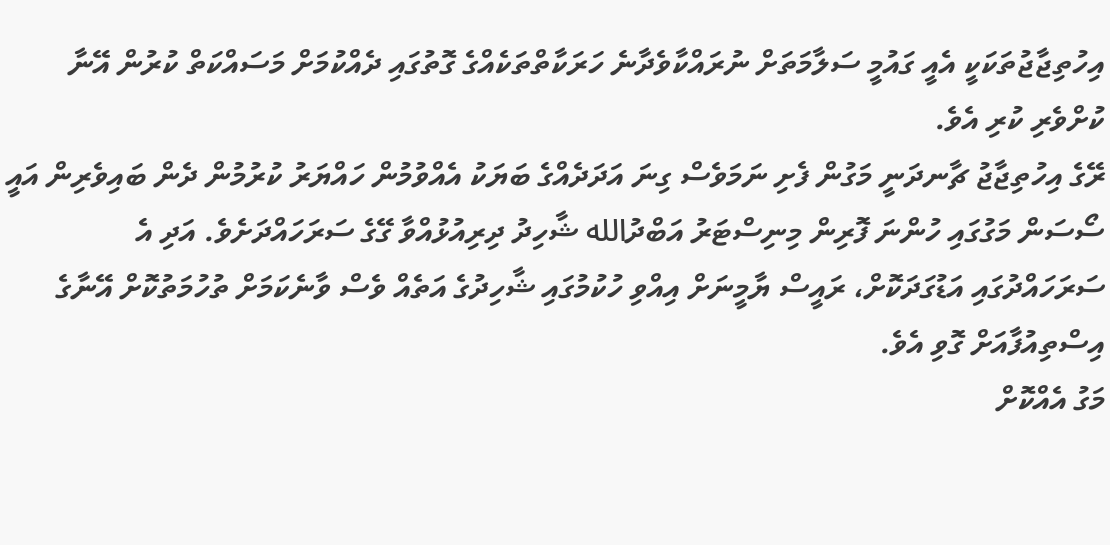އިހުތިޖާޖުތަކަކީ އެއީ ގައުމީ ސަލާމަތަށް ނުރައްކާވެދާނެ ހަރަކާތްތަކެއްގެ ގޮތުގައި ދެއްކުމަށް މަސައްކަތް ކުރުން އޭނާ ކުށްވެރި ކުރި އެވެ.
ރޭގެ އިހުތިޖާޖު ޗާނދަނީ މަގުން ފެށި ނަމަވެސް ގިނަ އަދަދެއްގެ ބަޔަކު އެއްވުމުން ހައްޔަރު ކުރުމުން ދެން ބައިވެރިން އައީ ސޯސަން މަގުގައި ހުންނަ ފޮރިން މިނިސްޓަރު އަބްދުالله ޝާހިދު ދިރިއުޅުއްވާ ގޭގެ ސަރަހައްދަށެވެ. އަދި އެ ސަރަހައްދުގައި އަޑުގަދަކޮށް، ރައީސް ޔާމީނަށް އިއްވި ހުކުމުގައި ޝާހިދުގެ އަތެއް ވެސް ވާނެކަމަށް ތުހުމަތުކޮށް އޭނާގެ އިސްތިއުފާއަށް ގޮވި އެވެ.
މަގު އެއްކޮށް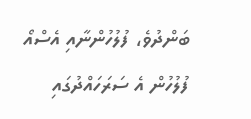ބަންދުވެ، ފުލުހުންނާއި އެސްއޯ ފުލުހުން އެ ސަރަހައްދުގައި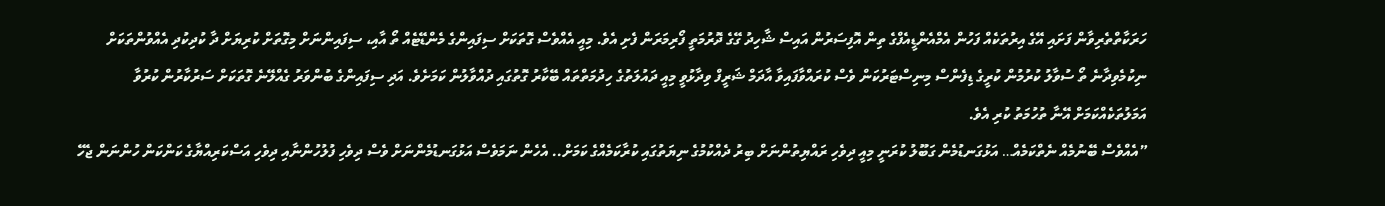ހަރަކާތްތެރިވާން ފަށައި އޭގެ އިރުތަކެއް ފަހުން އެމްއެންޑީއެފްގެ ތިން އޮފިސަރުން އައިސް ޝާހިދު ގޭގެ ދޮރުމަތީ ފޯރިމަރަން ފެށި އެވެ. މިއީ އެއްވެސް ގޮތަކަށް ސިފައިންގެ މެންޑޭޓެއް ތޯ އާއި، ސިފައިންނަށް މިގޮތަށް ކުރިޔަށް ދާ ކުދިކުދި އެއްވުންތަކަށް ނިކުމެވިދާނެ ތޯ ސުވާލު ކުރުމުން ކުރީގެ ޑިފެންސް މިނިސްޓަރުކަން ވެސް ކުރައްވާފައިވާ އާދަމް ޝަރީފް ވިދާޅުވީ މިއީ ދައުލަތުގެ ހިދުމަތްތައް ބޭކާރު ގޮތުގައި ދުއްވާލުން ކަމަށެވެ. އަދި ސިފައިންގެ ބުންވަރު ގެއްލޭނެ ގޮތަކަށް ސަރުކާރުން ކުރުވާ އަމަލުތަކެއްކަމަށް އޭނާ ތުހުމަތު ކުރި އެވެ.
”އެއްވެސް ބޭނުމެއް ނެތްކަމެއް… އަޅުގަނޑުމެން ގަބޫލު ކުރަނީ މިއީ ދިވެހި ރައްޔިތުންނަށް ބިރު ދެއްކުމުގެ ނިޔަތުގައި ކުރާކަމެއްގެ ކަމަށް.. އެހެން ނަމަވެސް އަޅުގަނޑުމެންނަށް ވެސް ދިވެހި ފުލުހުންނާއި ދިވެހި އަސްކަރިއްޔާގެ ކަންކަން ހުންނަން ޖެހޭ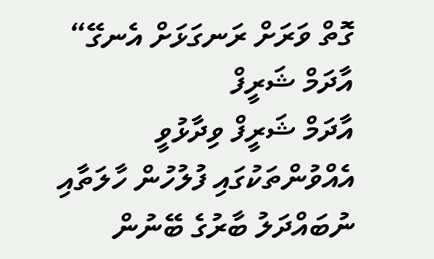ގޮތް ވަރަށް ރަނގަޅަށް އެނގޭ“ އާދަމް ޝަރީފް
އާދަމް ޝަރީފް ވިދާޅުވީ އެއްވުންތަކުގައި ފުލުހުން ހާލަތާއި ނުބައްދަލު ބާރުގެ ބޭނުން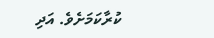ކުރާކަމަށެވެ. އަދި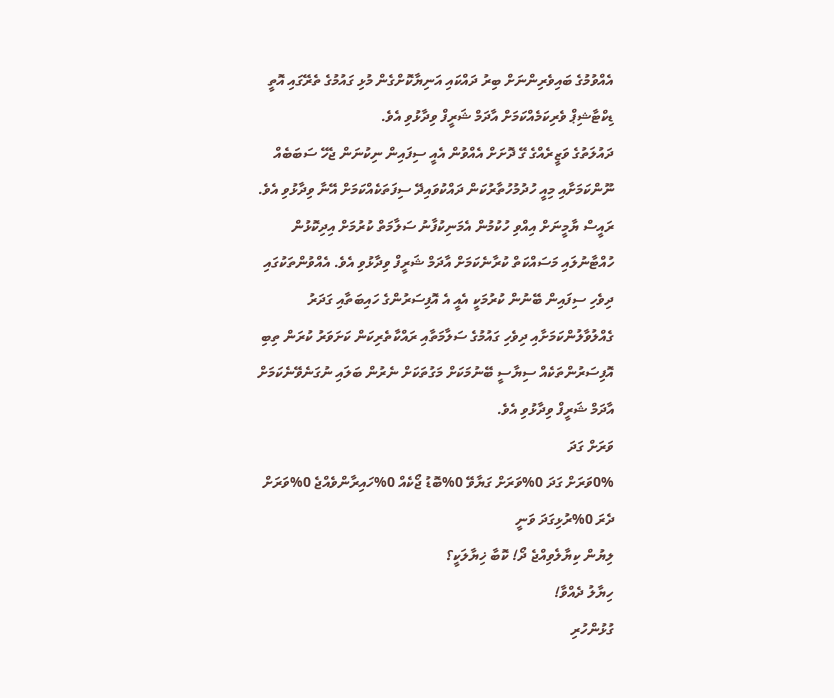އެއްވުމުގެ ބައިވެރިންނަށް ބިރު ދައްކައި އަނިޔާކޮށްގެން މުޅި ގައުމުގެ ތެރޭގައި އޮތީ ޑިކްޓާޝިޕް ވެރިކަމެއްކަމަށް އާދަމް ޝަރީފް ވިދާޅުވި އެވެ.
ދައުލަތުގެ ވަޒީރެއްގެ ގޭ ދޮށަށް އެއްވުން އެއީ ސިފައިން ނިކުނަން ޖެހޭ ސަބަބެއް ނޫންކަމަށާއި މިއީ ހުދުމުހުތާރުކަން ދައްކުވައިދޭ ސިފަތަކެއްކަމަށް އޭނާ ވިދާޅުވި އެވެ.
ރައީސް ޔާމީނަށް އިއްވި ހުކުމުން އެމަނިކުފާނު ސަލާމަތް ކުރުމަށް އިދިކޮޅުން ހުއްޓާނުލައި މަސައްކަތް ކުރާނެކަމަށް އާދަމް ޝަރީފް ވިދާޅުވި އެވެ. އެއްވުންތަކުގައި ދިވެހި ސިފައިން ބޭނުން ކުރުމަކީ އެއީ އެ އޮފިސަރުންގެ ހައިބަތާއި ގަދަރު ގެއްލުވާލުންކަމަށާއި ދިވެހި ގައުމުގެ ސަލާމަތާއި ރައްކާތެރިކަން ކަށަވަރު ކުރަން ތިބި އޮފިސަރުންތަކެއް ސިޔާސީ ބޭނުމަކަށް މަގުތަކަށް ނެރުން ބަލައި ނުގަނެވޭނެކަމަށް އާދަމް ޝަރީފް ވިދާޅުވި އެވެ.
ވަރަށް ގަދަ
0%ވަރަށް ގަދަ 0%ވަރަށް ގަޔާވޭ 0%ބޮޑު ޖޯކެއް 0%ހައިރާންވެއްޖެ 0%ވަރަށް ދެރަ 0%ރުޅިގަދަ ވަނީ
ލިޔުން ކިޔާލެވިއްޖެ ދޯ! ކޮބާ ޚިޔާލަކީ؟
ހިޔާލު ދެއްވާ!
ގުޅުންހުރި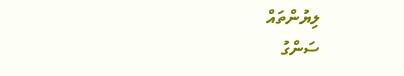ލިޔުންތައް
ސަންގު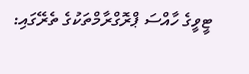ޓީވީގެ ހާއްސަ ޕްރޮގްރާމްތަކުގެ ތެރޭގައި: